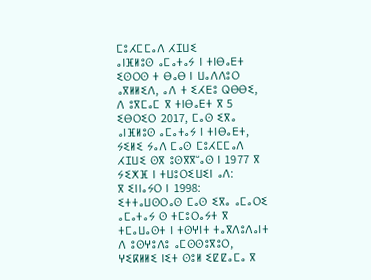ⵎⵓⵃⵎⵎⴰⴷ ⵃⵊⵡⵉ
ⴰⵏⴼⵍⵓⵙ ⴰⵎⴰⵜⴰⵢ ⵏ ⵜⵏⴱⴰⴹⵜ
ⵉⵙⵔⵙ ⵜ ⴱⴰⴱ ⵏ ⵡⴰⴷⴷⵓⵔ ⴰⴳⵍⵍⵉⴷ, ⴰⴷ ⵜ ⵉⵃⴹⵓ ⵕⴱⴱⵉ, ⴷ ⵓⴳⵎⴰⵎ ⴳ ⵜⵏⴱⴰⴹⵜ ⴳ 5 ⵉⴱⵔⵉⵔ 2017, ⵎⴰⵙ ⵉⴳⴰ
ⴰⵏⴼⵍⵓⵙ ⴰⵎⴰⵜⴰⵢ ⵏ ⵜⵏⴱⴰⴹⵜ, ⵢⵉⵍⵉ ⵢⴰⴷ ⵎⴰⵙ ⵎⵓⵃⵎⵎⴰⴷ ⵃⵊⵡⵉ ⵙⴳ ⵓⵙⴳⴳⵯⴰⵙ ⵏ 1977 ⴳ ⵢⵉⵅⴼ ⵏ ⵜⵡⵓⵔⵉⵡⵉⵏ ⴰⴷ:
ⴳ ⵉⵏⵏⴰⵢⵔ ⵏ 1998:
ⵉⵜⵜⴰⵡⵙⵔⴰⵙ ⵎⴰⵙ ⵉⴳⴰ ⴰⵎⴰⵔⵉ ⴰⵎⴰⵜⴰⵢ ⵙ ⵜⵎⵓⵔⴰⵢⵜ ⴳ ⵜⵎⴰⵡⴰⵙⵜ ⵏ ⵜⵙⵖⵏⵜ ⵜⴰⴳⴷⵓⴷⴰⵏⵜ ⴷ ⵓⵙⵖⵓⴷⵓ ⴰⵎⵙⵙⵓⴳⵓⵔ, ⵖⵉⴽⵍⵍⵉ ⵏⵉⵜ ⵙⵓⵍ ⵉⵇⵇⴰⵎⴰ ⴳ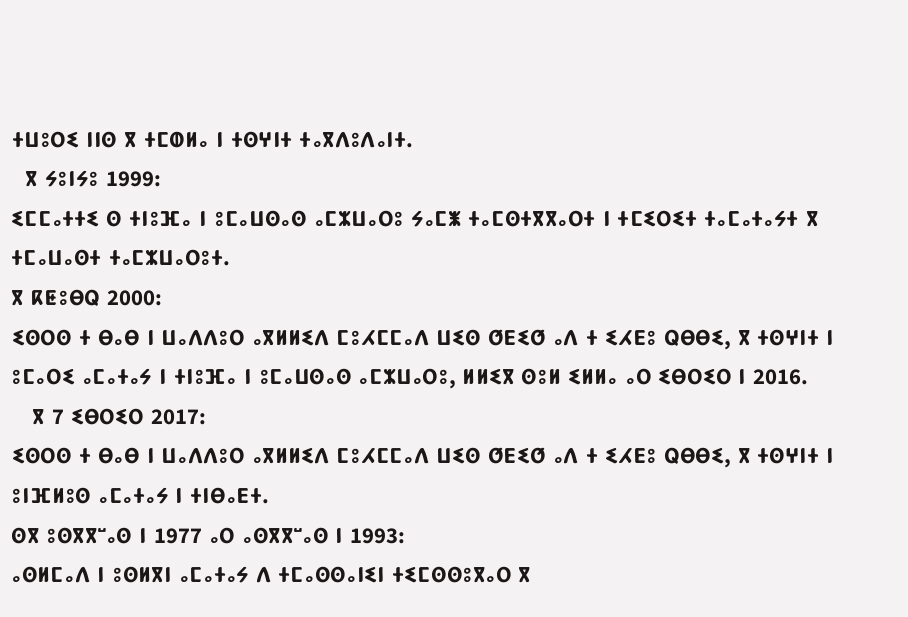ⵜⵡⵓⵔⵉ ⵏⵏⵙ ⴳ ⵜⵎⵀⵍⴰ ⵏ ⵜⵙⵖⵏⵜ ⵜⴰⴳⴷⵓⴷⴰⵏⵜ.
  ⴳ ⵢⵓⵏⵢⵓ 1999:
ⵉⵎⵎⴰⵜⵜⵉ ⵙ ⵜⵏⵓⴼⴰ ⵏ ⵓⵎⴰⵡⵙⴰⵙ ⴰⵎⵣⵡⴰⵔⵓ ⵢⴰⵎⵥ ⵜⴰⵎⵙⵜⴳⴳⴰⵔⵜ ⵏ ⵜⵎⵉⵔⵉⵜ ⵜⴰⵎⴰⵜⴰⵢⵜ ⴳ ⵜⵎⴰⵡⴰⵙⵜ ⵜⴰⵎⵣⵡⴰⵔⵓⵜ.
ⴳ ⴽⵟⵓⴱⵕ 2000:
ⵉⵙⵔⵙ ⵜ ⴱⴰⴱ ⵏ ⵡⴰⴷⴷⵓⵔ ⴰⴳⵍⵍⵉⴷ ⵎⵓⵃⵎⵎⴰⴷ ⵡⵉⵙ ⵚⴹⵉⵚ ⴰⴷ ⵜ ⵉⵃⴹⵓ ⵕⴱⴱⵉ, ⴳ ⵜⵙⵖⵏⵜ ⵏ ⵓⵎⴰⵔⵉ ⴰⵎⴰⵜⴰⵢ ⵏ ⵜⵏⵓⴼⴰ ⵏ ⵓⵎⴰⵡⵙⴰⵙ ⴰⵎⵣⵡⴰⵔⵓ, ⵍⵍⵉⴳ ⵙⵓⵍ ⵉⵍⵍⴰ ⴰⵔ ⵉⴱⵔⵉⵔ ⵏ 2016.
   ⴳ 7 ⵉⴱⵔⵉⵔ 2017:
ⵉⵙⵔⵙ ⵜ ⴱⴰⴱ ⵏ ⵡⴰⴷⴷⵓⵔ ⴰⴳⵍⵍⵉⴷ ⵎⵓⵃⵎⵎⴰⴷ ⵡⵉⵙ ⵚⴹⵉⵚ ⴰⴷ ⵜ ⵉⵃⴹⵓ ⵕⴱⴱⵉ, ⴳ ⵜⵙⵖⵏⵜ ⵏ ⵓⵏⴼⵍⵓⵙ ⴰⵎⴰⵜⴰⵢ ⵏ ⵜⵏⴱⴰⴹⵜ.
ⵙⴳ ⵓⵙⴳⴳⵯⴰⵙ ⵏ 1977 ⴰⵔ ⴰⵙⴳⴳⵯⴰⵙ ⵏ 1993:
ⴰⵙⵍⵎⴰⴷ ⵏ ⵓⵙⵍⴳⵏ ⴰⵎⴰⵜⴰⵢ ⴷ ⵜⵎⴰⵙⵙⴰⵏⵉⵏ ⵜⵉⵎⵙⵙⵓⴳⴰⵔ ⴳ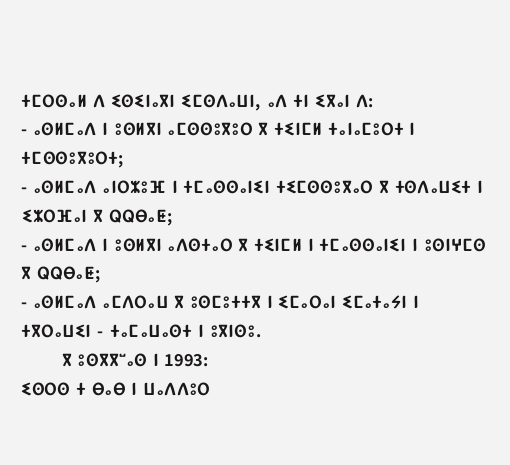ⵜⵎⵔⵙⴰⵍ ⴷ ⵉⵙⵉⵏⴰⴳⵏ ⵉⵎⵙⴷⴰⵡⵏ, ⴰⴷ ⵜⵏ ⵉⴳⴰⵏ ⴷ:
- ⴰⵙⵍⵎⴰⴷ ⵏ ⵓⵙⵍⴳⵏ ⴰⵎⵙⵙⵓⴳⵓⵔ ⴳ ⵜⵉⵏⵎⵍ ⵜⴰⵏⴰⵎⵓⵔⵜ ⵏ ⵜⵎⵙⵙⵓⴳⵓⵔⵜ;
- ⴰⵙⵍⵎⴰⴷ ⴰⵏⵔⵣⵓⴼ ⵏ ⵜⵎⴰⵙⵙⴰⵏⵉⵏ ⵜⵉⵎⵙⵙⵓⴳⴰⵔ ⴳ ⵜⵙⴷⴰⵡⵉⵜ ⵏ ⵉⵣⵔⴼⴰⵏ ⴳ ⵕⵕⴱⴰⵟ;
- ⴰⵙⵍⵎⴰⴷ ⵏ ⵓⵙⵍⴳⵏ ⴰⴷⵙⵜⴰⵔ ⴳ ⵜⵉⵏⵎⵍ ⵏ ⵜⵎⴰⵙⵙⴰⵏⵉⵏ ⵏ ⵓⵙⵏⵖⵎⵙ ⴳ ⵕⵕⴱⴰⵟ;
- ⴰⵙⵍⵎⴰⴷ ⴰⵎⴷⵔⴰⵡ ⴳ ⵓⵙⵎⵓⵜⵜⴳ ⵏ ⵉⵎⴰⵔⴰⵏ ⵉⵎⴰⵜⴰⵢⵏ ⵏ ⵜⴳⵔⴰⵡⵉⵏ - ⵜⴰⵎⴰⵡⴰⵙⵜ ⵏ ⵓⴳⵏⵙⵓ.
       ⴳ ⵓⵙⴳⴳⵯⴰⵙ ⵏ 1993:
ⵉⵙⵔⵙ ⵜ ⴱⴰⴱ ⵏ ⵡⴰⴷⴷⵓⵔ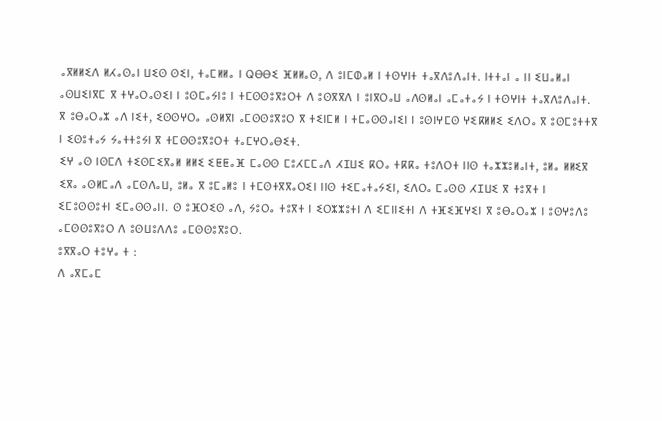ⴰⴳⵍⵍⵉⴷ ⵍⵃⴰⵙⴰⵏ ⵡⵉⵙ ⵙⵉⵏ, ⵜⴰⵎⵍⵍⴰ ⵏ ⵕⴱⴱⵉ ⴼⵍⵍⴰⵙ, ⴷ ⵓⵏⵎⵀⴰⵍ ⵏ ⵜⵙⵖⵏⵜ ⵜⴰⴳⴷⵓⴷⴰⵏⵜ. ⵏⵜⵜⴰⵏ ⴰ ⵏⵏ ⵉⵡⴰⵍⴰⵏ ⴰⵙⵡⵉⵏⴳⵎ ⴳ ⵜⵖⴰⵔⴰⵙⵉⵏ ⵏ ⵓⵙⵎⴰⵢⵏⵓ ⵏ ⵜⵎⵙⵙⵓⴳⵓⵔⵜ ⴷ ⵓⵙⴳⴳⴷ ⵏ ⵓⵏⴳⵔⴰⵡ ⴰⴷⵙⵍⴰⵏ ⴰⵎⴰⵜⴰⵢ ⵏ ⵜⵙⵖⵏⵜ ⵜⴰⴳⴷⵓⴷⴰⵏⵜ.
ⴳ ⵓⴱⴰⵔⴰⵣ ⴰⴷ ⵏⵉⵜ, ⵉⵙⵙⵖⵔⴰ ⴰⵙⵍⴳⵏ ⴰⵎⵙⵙⵓⴳⵓⵔ ⴳ ⵜⵉⵏⵎⵍ ⵏ ⵜⵎⴰⵙⵙⴰⵏⵉⵏ ⵏ ⵓⵙⵏⵖⵎⵙ ⵖⵉⴽⵍⵍⵉ ⵉⴷⵔⴰ ⴳ ⵓⵙⵎⵓⵜⵜⴳ ⵏ ⵉⵙⵓⵜⴰⵢ ⵢⴰⵜⵜⵓⵢⵏ ⴳ ⵜⵎⵙⵙⵓⴳⵓⵔⵜ ⵜⴰⵎⵖⵔⴰⴱⵉⵜ.
ⵉⵖ ⴰⵙ ⵏⵙⵎⴷ ⵜⵉⵙⵎⵉⴳⴰⵍ ⵍⵍⵉ ⵉⵟⵟⴰⴼ ⵎⴰⵙⵙ ⵎⵓⵃⵎⵎⴰⴷ ⵃⵊⵡⵉ ⴽⵔⴰ ⵜⴽⴽⴰ ⵜⵓⴷⵔⵜ ⵏⵏⵙ ⵜⴰⵣⵣⵓⵍⴰⵏⵜ, ⵓⵍⴰ ⵍⵍⵉⴳ ⵉⴳⴰ ⴰⵙⵍⵎⴰⴷ ⴰⵎⵙⴷⴰⵡ, ⵓⵍⴰ ⴳ ⵓⵎⴰⵍⵓ ⵏ ⵜⵎⵙⵜⴳⴳⴰⵔⵉⵏ ⵏⵏⵙ ⵜⵉⵎⴰⵜⴰⵢⵉⵏ, ⵉⴷⵔⴰ ⵎⴰⵙⵙ ⵃⵊⵡⵉ ⴳ ⵜⵓⴳⵜ ⵏ ⵉⵎⵓⵙⵙⵓⵜⵏ ⵉⵎⴰⵙⵙⴰⵏⵏ. ⵙ ⵓⴼⵔⵉⵙ ⴰⴷ, ⵢⵓⵔⴰ ⵜⵓⴳⵜ ⵏ ⵉⵔⵣⵣⵓⵜⵏ ⴷ ⵉⵎⵏⵏⵉⵜⵏ ⴷ ⵜⴼⵉⴼⵖⵉⵏ ⴳ ⵓⴱⴰⵔⴰⵣ ⵏ ⵓⵙⵖⵓⴷⵓ ⴰⵎⵙⵙⵓⴳⵓⵔ ⴷ ⵓⵙⵡⵓⴷⴷⵓ ⴰⵎⵙⵙⵓⴳⵓⵔ.
ⵓⴳⴳⴰⵔ ⵜⵓⵖⴰ ⵜ :
ⴷ ⴰⴳⵎⴰⵎ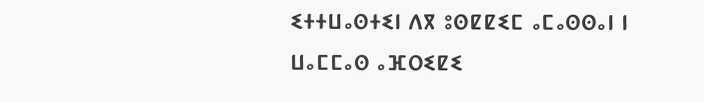ⵉⵜⵜⵡⴰⵙⵜⵉⵏ ⴷⴳ ⵓⵙⵇⵇⵉⵎ ⴰⵎⴰⵙⵙⴰⵏ ⵏ ⵡⴰⵎⵎⴰⵙ ⴰⴼⵔⵉⵇⵉ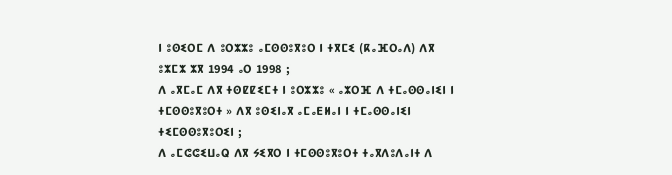ⵏ ⵓⵙⵉⵔⵎ ⴷ ⵓⵔⵣⵣⵓ ⴰⵎⵙⵙⵓⴳⵓⵔ ⵏ ⵜⴳⵎⵉ (ⴽⴰⴼⵔⴰⴷ) ⴷⴳ ⵓⵣⵎⵣ ⵣⴳ 1994 ⴰⵔ 1998 ;
ⴷ ⴰⴳⵎⴰⵎ ⴷⴳ ⵜⵙⵇⵇⵉⵎⵜ ⵏ ⵓⵔⵣⵣⵓ « ⴰⵣⵔⴼ ⴷ ⵜⵎⴰⵙⵙⴰⵏⵉⵏ ⵏ ⵜⵎⵙⵙⵓⴳⵓⵔⵜ » ⴷⴳ ⵓⵙⵉⵏⴰⴳ ⴰⵎⴰⴹⵍⴰⵏ ⵏ ⵜⵎⴰⵙⵙⴰⵏⵉⵏ ⵜⵉⵎⵙⵙⵓⴳⵓⵔⵉⵏ ;
ⴷ ⴰⵎⵛⵛⵉⵡⴰⵕ ⴷⴳ ⵢⵉⴳⵔ ⵏ ⵜⵎⵙⵙⵓⴳⵓⵔⵜ ⵜⴰⴳⴷⵓⴷⴰⵏⵜ ⴷ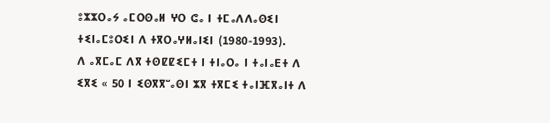ⵓⵣⵣⵔⴰⵢ ⴰⵎⵔⵙⴰⵍ ⵖⵔ ⵛⴰ ⵏ ⵜⵎⴰⴷⴷⴰⵙⵉⵏ ⵜⵉⵏⴰⵎⵓⵔⵉⵏ ⴷ ⵜⴳⵔⴰⵖⵍⴰⵏⵉⵏ (1980-1993).
ⴷ ⴰⴳⵎⴰⵎ ⴷⴳ ⵜⵙⵇⵇⵉⵎⵜ ⵏ ⵜⵏⴰⵔⴰ ⵏ ⵜⴰⵏⴰⴹⵜ ⴷ ⵉⴳⵉ « 50 ⵏ ⵉⵙⴳⴳⵯⴰⵙⵏ ⵣⴳ ⵜⴳⵎⵉ ⵜⴰⵏⴼⴳⴰⵏⵜ ⴷ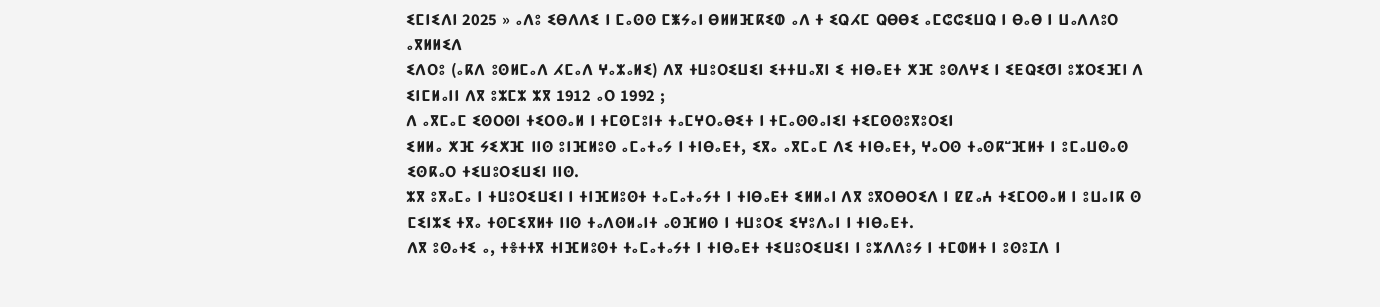ⵉⵎⵏⵉⴷⵏ 2025 » ⴰⴷⵓ ⵉⴱⴷⴷⵉ ⵏ ⵎⴰⵙⵙ ⵎⵥⵢⴰⵏ ⴱⵍⵍⴼⴽⵉⵀ ⴰⴷ ⵜ ⵉⵕⵃⵎ ⵕⴱⴱⵉ ⴰⵎⵛⵛⵉⵡⵕ ⵏ ⴱⴰⴱ ⵏ ⵡⴰⴷⴷⵓⵔ ⴰⴳⵍⵍⵉⴷ
ⵉⴷⵔⵓ (ⴰⴽⴷ ⵓⵙⵍⵎⴰⴷ ⵃⵎⴰⴷ ⵖⴰⵣⴰⵍⵉ) ⴷⴳ ⵜⵡⵓⵔⵉⵡⵉⵏ ⵉⵜⵜⵡⴰⴳⵏ ⵉ ⵜⵏⴱⴰⴹⵜ ⵅⴼ ⵓⵙⴷⵖⵉ ⵏ ⵉⴹⵕⵉⵚⵏ ⵓⵣⵔⵉⴼⵏ ⴷ ⵉⵏⵎⵍⴰⵏⵏ ⴷⴳ ⵓⵣⵎⵣ ⵣⴳ 1912 ⴰⵔ 1992 ;
ⴷ ⴰⴳⵎⴰⵎ ⵉⵙⵔⵙⵏ ⵜⵉⵔⵙⴰⵍ ⵏ ⵜⵎⵙⵎⵓⵏⵜ ⵜⴰⵎⵖⵔⴰⴱⵉⵜ ⵏ ⵜⵎⴰⵙⵙⴰⵏⵉⵏ ⵜⵉⵎⵙⵙⵓⴳⵓⵔⵉⵏ
ⵉⵍⵍⴰ ⵅⴼ ⵢⵉⵅⴼ ⵏⵏⵙ ⵓⵏⴼⵍⵓⵙ ⴰⵎⴰⵜⴰⵢ ⵏ ⵜⵏⴱⴰⴹⵜ, ⵉⴳⴰ ⴰⴳⵎⴰⵎ ⴷⵉ ⵜⵏⴱⴰⴹⵜ, ⵖⴰⵔⵙ ⵜⴰⵙⴽⵯⴼⵍⵜ ⵏ ⵓⵎⴰⵡⵙⴰⵙ ⵉⵙⴽⴰⵔ ⵜⵉⵡⵓⵔⵉⵡⵉⵏ ⵏⵏⵙ.
ⵣⴳ ⵓⴳⴰⵎⴰ ⵏ ⵜⵡⵓⵔⵉⵡⵉⵏ ⵏ ⵜⵏⴼⵍⵓⵙⵜ ⵜⴰⵎⴰⵜⴰⵢⵜ ⵏ ⵜⵏⴱⴰⴹⵜ ⵉⵍⵍⴰⵏ ⴷⴳ ⵓⴳⵔⴱⵔⵉⴷ ⵏ ⵇⵇⴰⵄ ⵜⵉⵎⵔⵙⴰⵍ ⵏ ⵓⵡⴰⵏⴽ ⵙ ⵎⵉⵏⵣⵉ ⵜⴳⴰ ⵜⵙⵎⵉⴳⵍⵜ ⵏⵏⵙ ⵜⴰⴷⵙⵍⴰⵏⵜ ⴰⵙⴼⵍⵙ ⵏ ⵜⵡⵓⵔⵉ ⵉⵖⵓⴷⴰⵏ ⵏ ⵜⵏⴱⴰⴹⵜ.
ⴷⴳ ⵓⵙⴰⵜⵉ ⴰ, ⵜⴻⵜⵜⴳ ⵜⵏⴼⵍⵓⵙⵜ ⵜⴰⵎⴰⵜⴰⵢⵜ ⵏ ⵜⵏⴱⴰⴹⵜ ⵜⵉⵡⵓⵔⵉⵡⵉⵏ ⵏ ⵓⵣⴷⴷⵓⵢ ⵏ ⵜⵎⵀⵍⵜ ⵏ ⵓⵙⵓⵊⴷ ⵏ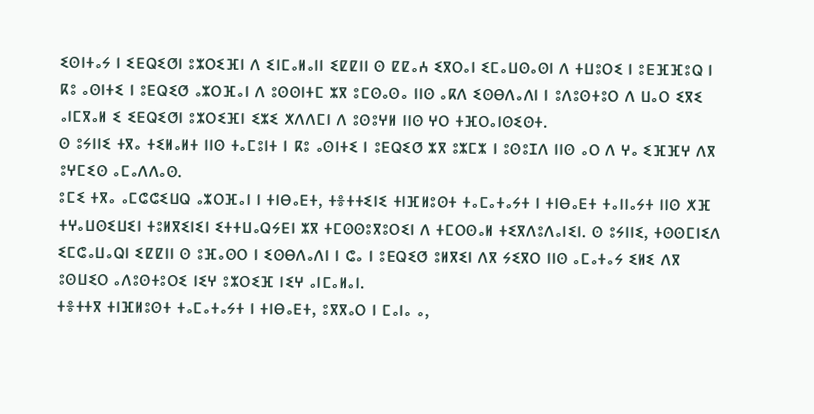ⵉⵙⵏⵜⴰⵢ ⵏ ⵉⴹⵕⵉⵚⵏ ⵓⵣⵔⵉⴼⵏ ⴷ ⵉⵏⵎⴰⵍⴰⵏⵏ ⵉⵇⵇⵏⵏ ⵙ ⵇⵇⴰⵄ ⵉⴳⵔⴰⵏ ⵉⵎⴰⵡⵙⴰⵙⵏ ⴷ ⵜⵡⵓⵔⵉ ⵏ ⵓⴹⴼⴼⵓⵕ ⵏ ⴽⵓ ⴰⵙⵏⵜⵉ ⵏ ⵓⴹⵕⵉⵚ ⴰⵣⵔⴼⴰⵏ ⴷ ⵓⵙⵙⵏⵜⵎ ⵣⴳ ⵓⵎⵙⴰⵙⴰ ⵏⵏⵙ ⴰⴽⴷ ⵉⵙⴱⴷⴰⴷⵏ ⵏ ⵓⴷⵓⵙⵜⵓⵔ ⴷ ⵡⴰⵔ ⵉⴳⵉ ⴰⵏⵎⴳⴰⵍ ⵉ ⵉⴹⵕⵉⵚⵏ ⵓⵣⵔⵉⴼⵏ ⵉⵣⵉ ⵅⴷⴷⵎⵏ ⴷ ⵓⵙⵓⵖⵍ ⵏⵏⵙ ⵖⵔ ⵜⴼⵔⴰⵏⵙⵉⵙⵜ.
ⵙ ⵓⵢⵏⵏⵉ ⵜⴳⴰ ⵜⵉⵍⴰⵍⵜ ⵏⵏⵙ ⵜⴰⵎⵓⵏⵜ ⵏ ⴽⵓ ⴰⵙⵏⵜⵉ ⵏ ⵓⴹⵕⵉⵚ ⵣⴳ ⵓⵣⵎⵣ ⵏ ⵓⵙⵓⵊⴷ ⵏⵏⵙ ⴰⵔ ⴷ ⵖⴰ ⵉⴼⴼⵖ ⴷⴳ ⵓⵖⵎⵉⵙ ⴰⵎⴰⴷⴷⴰⵙ.
ⵓⵎⵉ ⵜⴳⴰ ⴰⵎⵛⵛⵉⵡⵕ ⴰⵣⵔⴼⴰⵏ ⵏ ⵜⵏⴱⴰⴹⵜ, ⵜⴻⵜⵜⵉⵏⵉ ⵜⵏⴼⵍⵓⵙⵜ ⵜⴰⵎⴰⵜⴰⵢⵜ ⵏ ⵜⵏⴱⴰⴹⵜ ⵜⴰⵏⵏⴰⵢⵜ ⵏⵏⵙ ⵅⴼ ⵜⵖⴰⵡⵙⵉⵡⵉⵏ ⵜⵓⵍⴳⵉⵏⵉⵏ ⵉⵜⵜⵡⴰⵕⵢⴹⵏ ⵣⴳ ⵜⵎⵙⵙⵓⴳⵓⵔⵉⵏ ⴷ ⵜⵎⵔⵙⴰⵍ ⵜⵉⴳⴷⵓⴷⴰⵏⵉⵏ. ⵙ ⵓⵢⵏⵏⵉ, ⵜⵙⵙⵎⵏⵉⴷ ⵉⵎⵛⴰⵡⴰⵕⵏ ⵉⵇⵇⵏⵏ ⵙ ⵓⴼⴰⵙⵔ ⵏ ⵉⵙⴱⴷⴰⴷⵏ ⵏ ⵛⴰ ⵏ ⵓⴹⵕⵉⵚ ⵓⵍⴳⵉⵏ ⴷⴳ ⵢⵉⴳⵔ ⵏⵏⵙ ⴰⵎⴰⵜⴰⵢ ⵉⵍⵉ ⴷⴳ ⵓⵙⵡⵉⵔ ⴰⴷⵓⵙⵜⵓⵔⵉ ⵏⵉⵖ ⵓⵣⵔⵉⴼ ⵏⵉⵖ ⴰⵏⵎⴰⵍⴰⵏ.
ⵜⴻⵜⵜⴳ ⵜⵏⴼⵍⵓⵙⵜ ⵜⴰⵎⴰⵜⴰⵢⵜ ⵏ ⵜⵏⴱⴰⴹⵜ, ⵓⴳⴳⴰⵔ ⵏ ⵎⴰⵏⴰ ⴰ,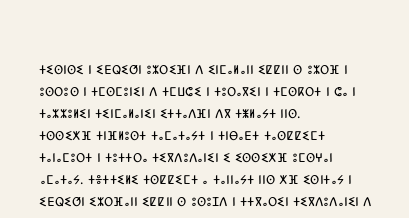ⵜⵉⵙⵏⵙⵉ ⵏ ⵉⴹⵕⵉⵚⵏ ⵓⵣⵔⵉⴼⵏ ⴷ ⵉⵏⵎⴰⵍⴰⵏⵏ ⵉⵇⵇⵏⵏ ⵙ ⵓⵣⵔⴼ ⵏ ⵓⵙⵔⵓⵙ ⵏ ⵜⵎⵙⵎⵓⵏⵉⵏ ⴷ ⵜⵎⵡⵛⵉ ⵏ ⵜⵓⵔⴰⴳⵉⵏ ⵏ ⵜⵎⵙⴽⵔⵜ ⵏ ⵛⴰ ⵏ ⵜⴰⵣⵣⵓⵍⵉⵏ ⵜⵉⵏⵎⴰⵍⴰⵏⵉⵏ ⵉⵜⵜⴰⴷⴼⵏ ⴷⴳ ⵜⵥⵍⴰⵢⵜ ⵏⵏⵙ.
ⵜⵙⵙⵉⵅⴼ ⵜⵏⴼⵍⵓⵙⵜ ⵜⴰⵎⴰⵜⴰⵢⵜ ⵏ ⵜⵏⴱⴰⴹⵜ ⵜⴰⵙⵇⵇⵉⵎⵜ ⵜⴰⵏⴰⵎⵓⵔⵜ ⵏ ⵜⵓⵜⵜⵔⴰ ⵜⵉⴳⴷⵓⴷⴰⵏⵉⵏ ⵉ ⵉⵙⵙⵉⵅⴼ ⵓⵎⵙⵖⴰⵏ ⴰⵎⴰⵜⴰⵢ. ⵜⴻⵜⵜⵉⵍⵉ ⵜⵙⵇⵇⵉⵎⵜ ⴰ ⵜⴰⵏⵏⴰⵢⵜ ⵏⵏⵙ ⵅⴼ ⵉⵙⵏⵜⴰⵢ ⵏ ⵉⴹⵕⵉⵚⵏ ⵉⵣⵔⴼⴰⵏⵏ ⵉⵇⵇⵏⵏ ⵙ ⵓⵙⵓⵊⴷ ⵏ ⵜⵜⴳⴰⵔⵉⵏ ⵜⵉⴳⴷⵓⴷⴰⵏⵉⵏ ⴷ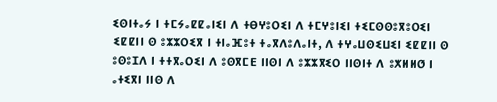ⵉⵙⵏⵜⴰⵢ ⵏ ⵜⵎⵢⴰⵇⵇⴰⵏⵉⵏ ⴷ ⵜⴱⵖⵓⵔⵉⵏ ⴷ ⵜⵎⵖⵓⵏⵉⵏ ⵜⵉⵎⵙⵙⵓⴳⵓⵔⵉⵏ ⵉⵇⵇⵏⵏ ⵙ ⵓⵣⵣⵔⵉⴳ ⵏ ⵜⵏⴰⴼⵓⵜ ⵜⴰⴳⴷⵓⴷⴰⵏⵜ, ⴷ ⵜⵖⴰⵡⵙⵉⵡⵉⵏ ⵉⵇⵇⵏⵏ ⵙ ⵓⵙⵓⵊⴷ ⵏ ⵜⵜⴳⴰⵔⵉⵏ ⴷ ⵓⵙⴳⵎⴹ ⵏⵏⵙⵏ ⴷ ⵓⵣⵣⴳⵉⵔ ⵏⵏⵙⵏⵜ ⴷ ⵓⵅⵍⵍⵚ ⵏ ⴰⵜⵉⴳⵏ ⵏⵏⵙ ⴷ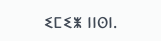ⵉⵎⵉⵥ ⵏⵏⵙⵏ.